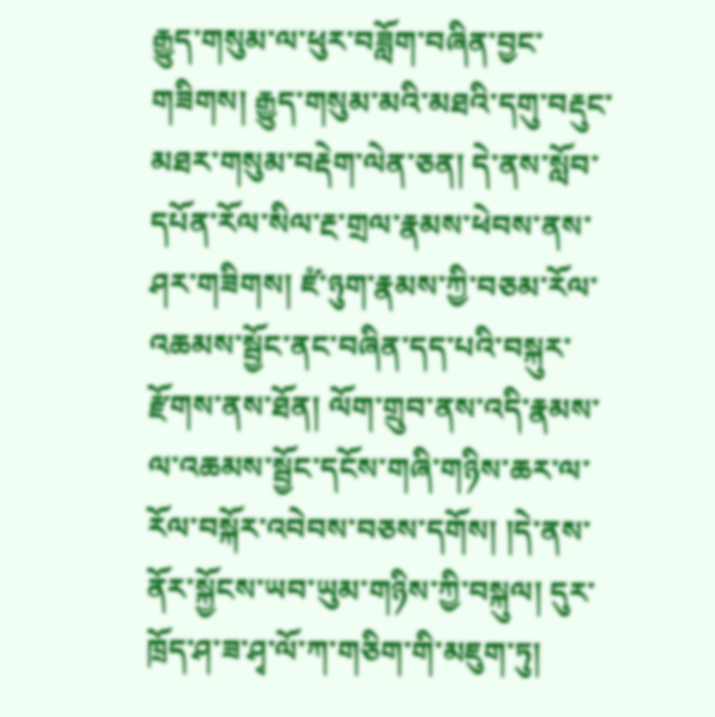རྒྱུད་གསུམ་ལ་ཕུར་བཟློག་བཞིན་བྱང་གཟིགས། རྒྱུད་གསུམ་མའི་མཐའི་དགུ་བརྡུང་མཐར་གསུམ་བརྡེག་ལེན་ཅན། དེ་ནས་སློབ་དཔོན་རོལ་སིལ་རྔ་གྲལ་རྣམས་ཕེབས་ནས་ཤར་གཟིགས། ཛཾ་ཉུག་རྣམས་ཀྱི་བཅམ་རོལ་འཆམས་སྦྱོང་ནང་བཞིན་དད་པའི་བསྐུར་རྫོགས་ནས་ཐོན། ལོག་གྲུབ་ནས་འདི་རྣམས་ལ་འཆམས་སྦྱོང་དངོས་གཞི་གཉིས་ཆར་ལ་རོལ་བསྐོར་འབེབས་བཅས་དགོས། །དེ་ནས་ནོར་སྐྱོངས་ཡབ་ཡུམ་གཉིས་ཀྱི་བསྐུལ། དུར་ཁྲོད་ཤ་ཟ་ཤྭ་ལོ་ཀ་གཅིག་གི་མཇུག་ཏུ།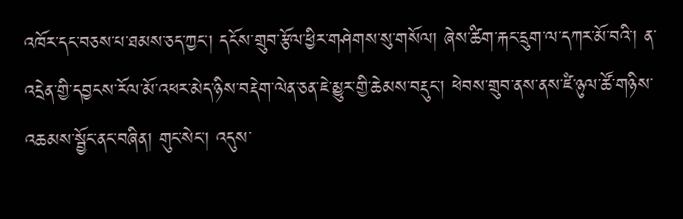འཁོར་དང་བཅས་པ་ཐམས་ཅད་ཀྱང་། དངོས་གྲུབ་རྩོལ་ཕྱིར་གཤེགས་སུ་གསོལ། ཞེས་ཚིག་རྐང་དྲུག་ལ་དཀར་མོ་བའི་། ན་འདྲེན་གྱི་དབྱངས་རོལ་མོ་འཕར་མེད་ཉིས་བརྡེག་ལེན་ཅན་ཇེ་མྱུར་གྱི་ཆེམས་བརྡུང་། ཕེབས་གྲུབ་ནས་ནས་ཛཾ་ཉུལ་ཚོ་གཉིས་འཆམས་སྦྱོང་ནང་བཞིན། གུང་སེང་། འདུས་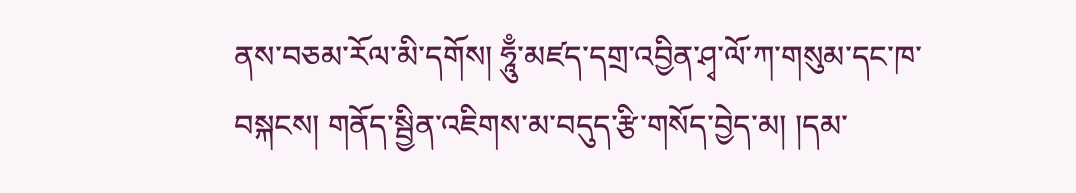ནས་བཅམ་རོལ་མི་དགོས། ཧཱུྃ་མཛད་དགྲ་འབྱིན་ཤྭ་ལོ་ཀ་གསུམ་དང་ཁ་བསྐངས། གནོད་སྦྱིན་འཇིགས་མ་བདུད་རྩི་གསོད་བྱེད་མ། །དམ་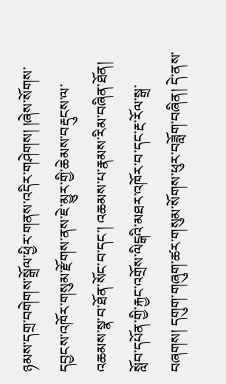ཉམས་དགྲ་བགེགས་སྒྲོལ་ཕྱིར་གནས་འདིར་གཤེགས། །ཞེས་སོགས་དབྱངས་འཁོར་གསུམ་རྫོགས་ནས་ཇེ་མྱུར་གྱི་ཆེམས་བརྡུངས་ལ་འཆམས་སྣ་བ་ཐོན་སོང་བ་དང་། འཆམས་པ་རྣམས་རིམ་བཞིན་ཐོན། སློབ་དཔོན་གྱི་རྐྱང་འགྲོས་ལིངྒའི་མཐར་འཁོར་བ་དང་རྔ་རོལ་སྒྲ་བཞགས། དགུག་གཞུག་ཚར་གསུམ་སོགས་ཕུར་བཟློག་བཞིན། དེ་ནས་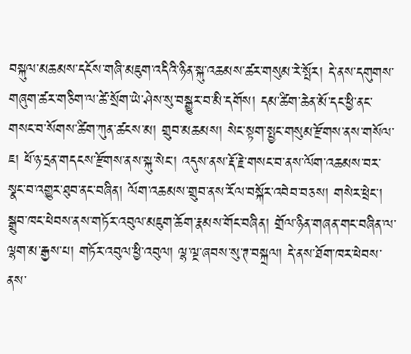བསྐུལ་མཆམས་དངོས་གཞི་མཇུག་འདིའི་ཉིན་སྐུ་འཆམས་ཚར་གསུམ་རེ་སྤོར། དེ་ནས་དགུགས་གཞུག་ཚར་གཅིག་ལ་ཚེ་སྲོག་ཡེ་ཤེས་སུ་བསྒྱུར་བ་མི་དགོས། དམ་ཚིག་ཆེན་མོ་དང་ཕྱི་ནང་གསང་བ་སོགས་ཚིག་ཀུན་ཚངས་མ། གྲུབ་མཆམས། སེང་སྟག་སྤྱང་གསུམ་རྫོགས་ནས་གསོལ་ཇ། ཕོ་ཉ་དྲན་གདངས་རྫོགས་ནས་སྐུ་སེང་། འདུས་ནས་རྡོ་རྗེ་གསང་བ་ནས་ལོག་འཆམས་བར་སྣང་བ་འགྱུར་ཐུབ་ནང་བཞིན། ལོག་འཆམས་གྲུབ་ནས་རོལ་བསྐོར་འབེབ་བཅས། གསེར་ཕྲེང་། སྒྲུབ་ཁང་ཕེབས་ནས་གཏོར་འབུལ་མཇུག་ཆོག་རྣམས་གོང་བཞིན། གྲོལ་ཉིན་གཞན་གང་བཞིན་ལ་ལྷག་མ་རྒྱས་པ། གཏོར་འབུལ་ཕྱི་འབུལ། ལྷ་ལྔ་ཞབས་སུ་ཊ་བསྐྲལ། དེ་ནས་ཐོག་ཁར་ཕེབས་ནས་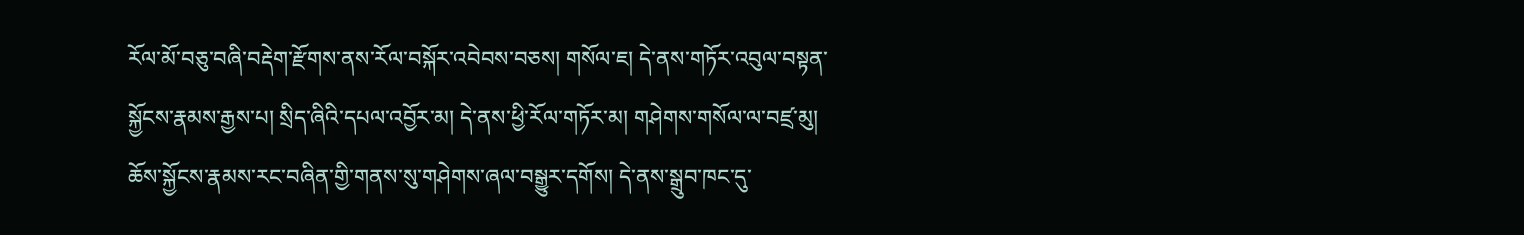རོལ་མོ་བཅུ་བཞི་བརྡེག་རྫོགས་ནས་རོལ་བསྐོར་འབེབས་བཅས། གསོལ་ཇ། དེ་ནས་གཏོར་འབུལ་བསྟན་སྐྱོངས་རྣམས་རྒྱས་པ། སྲིད་ཞིའི་དཔལ་འབྱོར་མ། དེ་ནས་ཕྱི་རོལ་གཏོར་མ། གཤེགས་གསོལ་ལ་བཛྲ་མུ། ཆོས་སྐྱོངས་རྣམས་རང་བཞིན་གྱི་གནས་སུ་གཤེགས་ཞལ་བསྒྱུར་དགོས། དེ་ནས་སྒྲུབ་ཁང་དུ་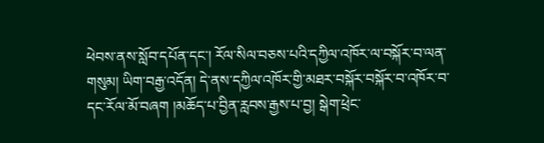ཕེབས་ནས་སློབ་དཔོན་དང་། རོལ་སིལ་བཅས་པའི་དཀྱིལ་འཁོར་ལ་བསྐོར་བ་ལན་གསུམ། ཡིག་བརྒྱ་འདོན། དེ་ནས་དཀྱིལ་འཁོར་གྱི་མཐར་བསྐོར་བསྐོར་བ་འཁོར་བ་དང་རོལ་མོ་བཞག །མཆོད་པ་བྱིན་རླབས་རྒྱས་པ་བྱ། སྒེག་ཕྲེང་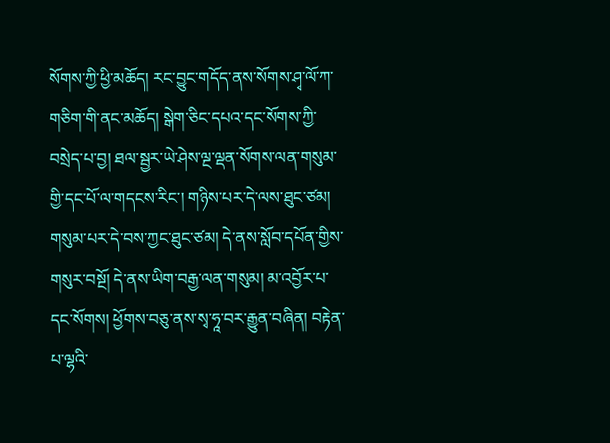སོགས་ཀྱི་ཕྱི་མཆོད། རང་བྱུང་གདོད་ནས་སོགས་ཤྭ་ལོ་ཀ་གཅིག་གི་ནང་མཆོད། སྒེག་ཅིང་དཔའ་དང་སོགས་ཀྱི་བསྲེད་པ་བྱ། ཐལ་སྦྱར་ཡེ་ཤེས་ལྔ་ལྡན་སོགས་ལན་གསུམ་གྱི་དང་པོ་ལ་གདངས་རིང་། གཉིས་པར་དེ་ལས་ཐུང་ཙམ། གསུམ་པར་དེ་བས་ཀྱང་ཐུང་ཙམ། དེ་ནས་སློབ་དཔོན་གྱིས་གསུར་བསྔོ། དེ་ནས་ཡིག་བརྒྱ་ལན་གསུམ། མ་འབྱོར་པ་དང་སོགས། ཕྱོགས་བཅུ་ནས་སྭ་ཧཱ་བར་རྒྱུན་བཞིན། བརྟེན་པ་ལྷའི་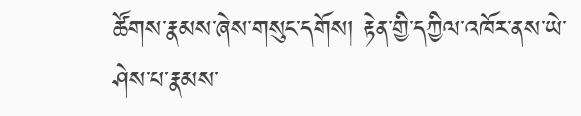ཚོགས་རྣམས་ཞེས་གསུང་དགོས། རྟེན་གྱི་དཀྱིལ་འཁོར་ནས་ཡེ་ཤེས་པ་རྣམས་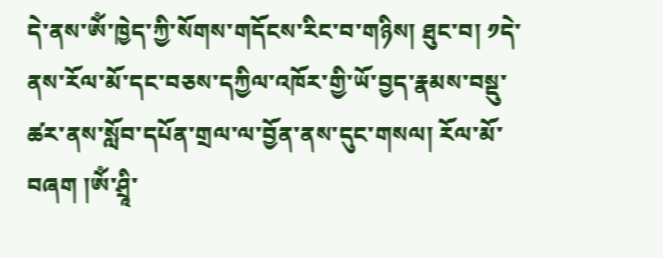དེ་ནས་ཨོཾ་ཁྱེད་ཀྱི་སོགས་གདོངས་རིང་བ་གཉིས། ཐུང་བ། ༡དེ་ནས་རོལ་མོ་དང་བཅས་དཀྱིལ་འཁོར་གྱི་ཡོ་བྱད་རྣམས་བསྡུ་ཚར་ནས་སློབ་དཔོན་གྲལ་ལ་བྱོན་ནས་དུང་གསལ། རོལ་མོ་བཞག །ཨོཾ་ཤྲཱི་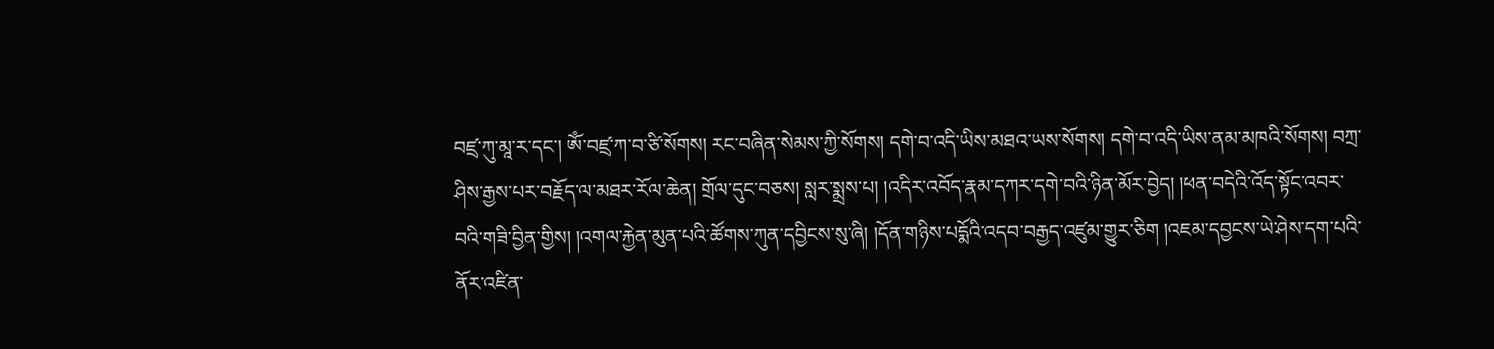བཛྲ་ཀུ་མཱ་ར་དང་། ཨོཾ་བཛྲ་ཀ་བ་ཙི་སོགས། རང་བཞིན་སེམས་ཀྱི་སོགས། དགེ་བ་འདི་ཡིས་མཐའ་ཡས་སོགས། དགེ་བ་འདི་ཡིས་ནམ་མཁའི་སོགས། བཀྲ་ཤིས་རྒྱས་པར་བརྗོད་ལ་མཐར་རོལ་ཆེན། གྲོལ་དུང་བཅས། སླར་སྨྲས་པ། །འདིར་འབོད་རྣམ་དཀར་དགེ་བའི་ཉིན་མོར་བྱེད། །ཕན་བདེའི་འོད་སྟོང་འབར་བའི་གཟི་བྱིན་གྱིས། །འགལ་རྐྱེན་མུན་པའི་ཚོགས་ཀུན་དབྱིངས་སུ་ཞི། །དོན་གཉིས་པདྨོའི་འདབ་བརྒྱད་འཛུམ་གྱུར་ཅིག །འཇམ་དབྱངས་ཡེ་ཤེས་དག་པའི་ནོར་འཛིན་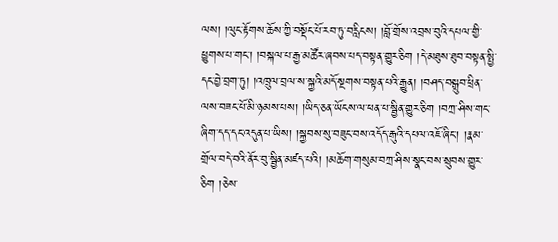ལས། །ལུང་རྟོགས་ཆོས་ཀྱི་བསྡོང་པོ་རབ་ཏུ་བརླིངས། །བློ་གྲོས་འབྲས་བུའི་དཔལ་གྱི་ཕྱུགས་པ་གང་། །བསྐལ་པ་རྒྱ་མཚོར་ཞབས་པད་བསྟན་གྱུར་ཅིག །དེ་མཐུས་ཐུབ་བསྟན་སྤྱི་དང་བྱེ་བྲག་ཏུ། །འཁྲུལ་བྲལ་ས་སྐྱའི་མདོ་སྔགས་བསྟན་པའི་རྒྱུན། །བཤད་བསྒྲུབ་ཕྲིན་ལས་བཟང་པོ་མི་ཉམས་པས། །ཡིད་ཅན་ཡོངས་ལ་ཕན་པ་སྦྱིན་གྱུར་ཅིག །བཀྲ་ཤིས་གང་ཞིག་དད་དང་འདུན་པ་ཡིས། །སྐྱབས་སུ་བཟུང་བས་འདོད་རྒུའི་དཔལ་འཇོ་ཞིང་། །རྣམ་གྲོལ་བདེ་བའི་ནོར་བུ་སྦྱིན་མཛད་པའི། །མཆོག་གསུམ་བཀྲ་ཤིས་སྣང་བས་སྲུབས་གྱུར་ཅིག །ཅེས་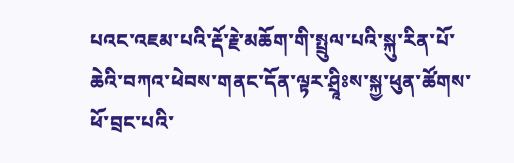པའང་འཇམ་པའི་རྡོ་རྗེ་མཆོག་གི་སྤྲུལ་པའི་སྐུ་རིན་པོ་ཆེའི་བཀའ་ཕེབས་གནང་དོན་ལྟར་ཤྲཱིཿས་སྐྱ་ཕུན་ཚོགས་ཕོ་བྲང་པའི་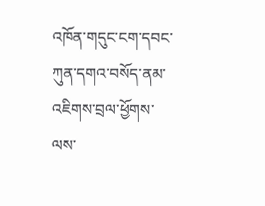འཁོན་གདུང་ངག་དབང་ཀུན་དགའ་བསོད་ནམ་འཇིགས་བྲལ་ཕྱོགས་ལས་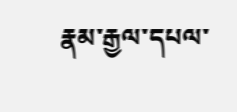རྣམ་རྒྱལ་དཔལ་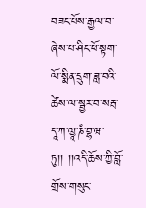བཟང་པོས་རྒྱལ་བ་ཞེས་པ་ཤིང་ཕོ་སྟག་ལོ་སྨིན་དྲུག་ཟླ་བའི་ཚེས་ལ་སྦྱར་བ་སརྦ་དཱ་ཀ་ལྱཱ་ཎཾ་བྷ་ཝ་ཏུ།། །།འདི་ཆོས་ཀྱི་བློ་གྲོས་གསུང་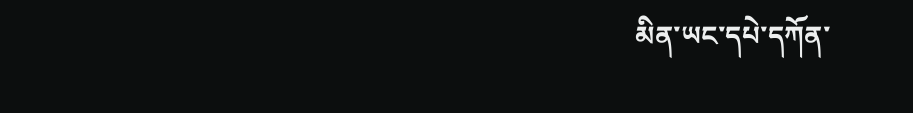མིན་ཡང་དཔེ་དཀོན་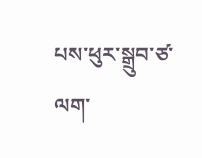པས་ཕུར་སྒྲུབ་ཙ་ལག་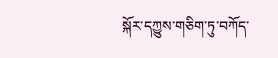སྐོར་དཀྱུས་གཅིག་ཏུ་བཀོད་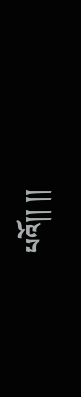པའོ།། །།